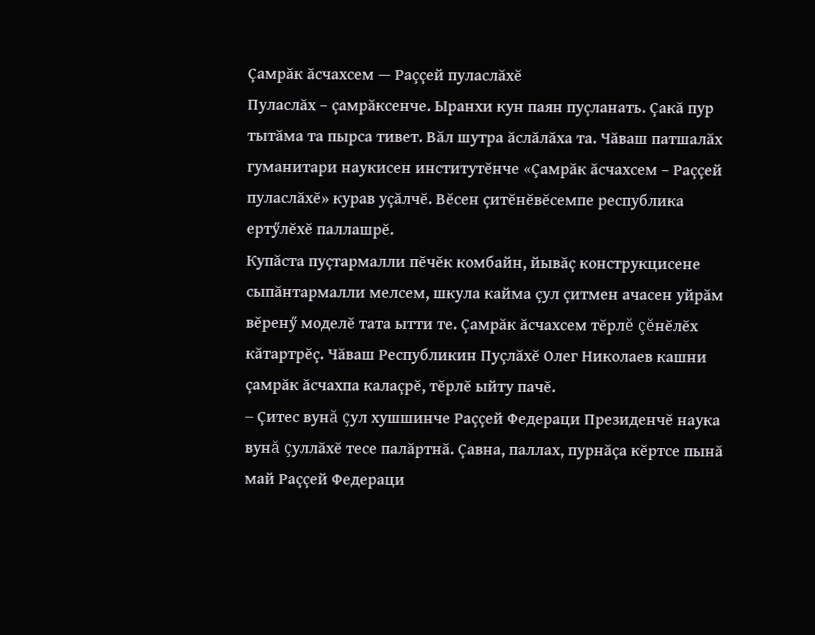Çамрăк ăсчахсем — Раççей пуласлăхĕ
Пуласлăх – çамрăксенче. Ыранхи кун паян пуçланать. Çакă пур тытăма та пырса тивет. Вăл шутра ăслăлăха та. Чăваш патшалăх гуманитари наукисен институтĕнче «Çамрăк ăсчахсем – Раççей пуласлăхĕ» курав уçăлчĕ. Вĕсен çитĕнĕвĕсемпе республика ертӳлĕхĕ паллашрĕ.
Купăста пуçтармалли пĕчĕк комбайн, йывăç конструкцисене сыпăнтармалли мелсем, шкула кайма çул çитмен ачасен уйрăм вĕренӳ моделĕ тата ытти те. Çамрăк ăсчахсем тĕрлĕ çĕнĕлĕх кăтартрĕç. Чăваш Республикин Пуçлăхĕ Олег Николаев кашни çамрăк ăсчахпа калаçрĕ, тĕрлĕ ыйту пачĕ.
– Çитес вунă çул хушшинче Раççей Федераци Президенчĕ наука вунă çуллăхĕ тесе палăртнă. Çавна, паллах, пурнăçа кĕртсе пынă май Раççей Федераци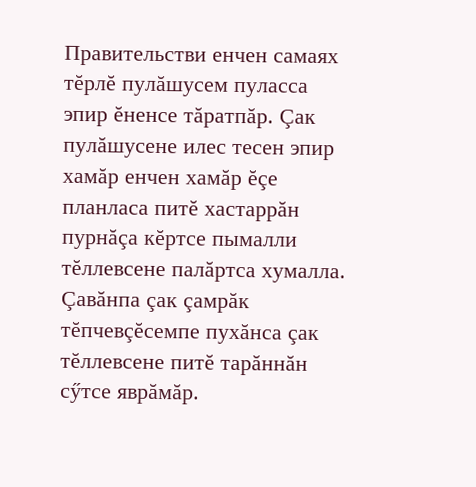Правительстви енчен самаях тĕрлĕ пулăшусем пуласса эпир ĕненсе тăратпăр. Çак пулăшусене илес тесен эпир хамăр енчен хамăр ĕçе планласа питĕ хастаррăн пурнăçа кĕртсе пымалли тĕллевсене палăртса хумалла. Çавăнпа çак çамрăк тĕпчевçĕсемпе пухăнса çак тĕллевсене питĕ тарăннăн сӳтсе яврăмăр.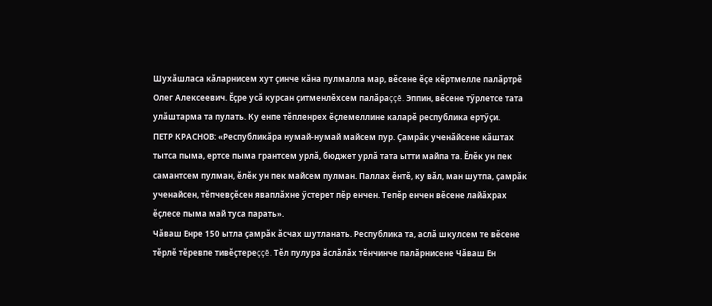Шухăшласа кăларнисем хут çинче кăна пулмалла мар, вĕсене ĕçе кĕртмелле палăртрĕ Олег Алексеевич. Ĕçре усă курсан çитменлĕхсем палăраççĕ. Эппин, вĕсене тӳрлетсе тата улăштарма та пулать. Ку енпе тĕпленрех ĕçлемеллине каларĕ республика ертӳçи.
ПЕТР КРАСНОВ: «Республикăра нумай-нумай майсем пур. Çамрăк ученăйсене кăштах тытса пыма, ертсе пыма грантсем урлă, бюджет урлă тата ытти майпа та. Ĕлĕк ун пек самантсем пулман, ĕлĕк ун пек майсем пулман. Паллах ĕнтĕ, ку вăл, ман шутпа, çамрăк ученайсен, тĕпчевçĕсен яваплăхне ӳстерет пĕр енчен. Тепĕр енчен вĕсене лайăхрах ĕçлесе пыма май туса парать».
Чăваш Енре 150 ытла çамрăк ăсчах шутланать. Республика та, аслă шкулсем те вĕсене тĕрлĕ тĕревпе тивĕçтереççĕ. Тĕл пулура ăслăлăх тĕнчинче палăрнисене Чăваш Ен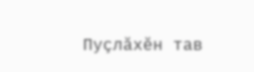Пуçлăхĕн тав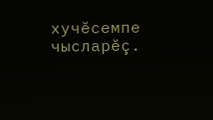хучĕсемпе чысларĕç.